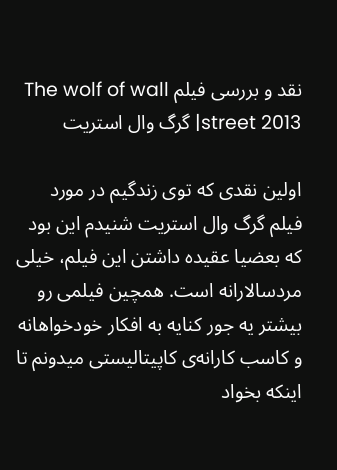نقد و بررسی فیلم The wolf of wall street 2013| گرگ وال استریت

اولین نقدی که توی زندگیم در مورد فیلم گرگ وال استریت شنیدم این بود که بعضیا عقیده داشتن این فیلم، خیلی مرد‌سالارانه است. همچین فیلمی رو بیشتر یه جور کنایه به افکار خودخواهانه و کاسب کارانه‌ی کاپیتالیستی میدونم تا اینکه بخواد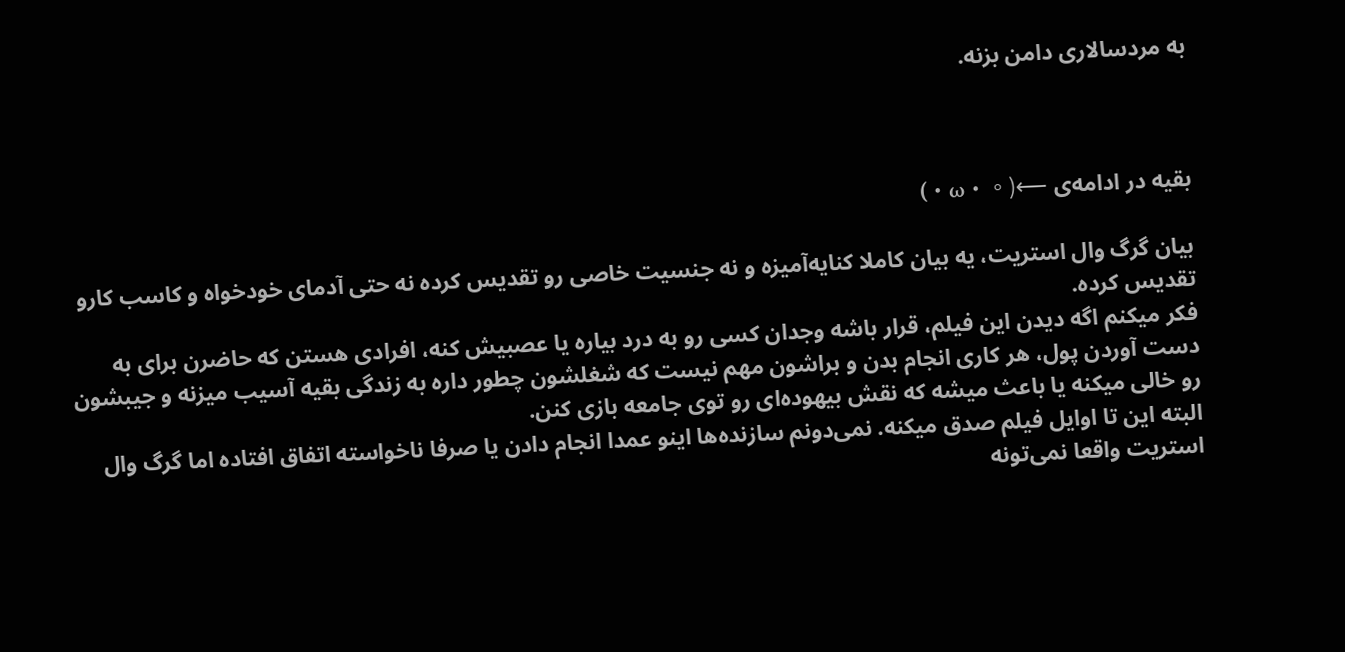به مرد‌سالاری دامن بزنه.



بقیه در ادامه‌ی ⟵(。・ω・)

بیان گرگ وال استریت، یه بیان کاملا کنایه‌آمیزه و نه جنسیت خاصی رو تقدیس کرده نه حتی آدمای خود‌خواه و کاسب کارو تقدیس کرده.
فکر میکنم اگه دیدن این فیلم، قرار باشه وجدان کسی رو به درد بیاره یا عصبیش کنه، افرادی هستن که حاضرن برای به دست آوردن پول، هر کاری انجام بدن و براشون مهم نیست که شغلشون چطور داره به زندگی بقیه آسیب میزنه و جیبشون رو خالی میکنه یا باعث میشه که نقش بیهوده‌ای رو توی جامعه بازی کنن.
البته این تا اوایل فیلم صدق میکنه. نمی‌دونم سازنده‌ها اینو عمدا انجام دادن یا صرفا ناخواسته اتفاق افتاده اما گرگ وال استریت واقعا نمی‌تونه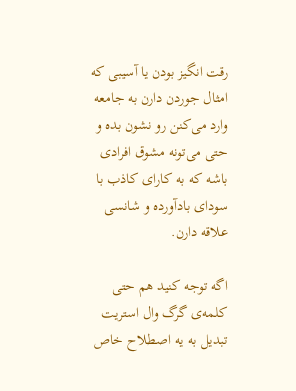رقت انگیز بودن یا آسیبی که امثال جوردن دارن به جامعه وارد می‌کنن رو نشون بده و حتی می‌تونه مشوق افرادی باشه که به کارای کاذب با سودای بادآورده و شانسی علاقه دارن.

اگه توجه کنید هم حتی کلمه‌ی گرگ وال استریت تبدیل به یه اصطلاح خاص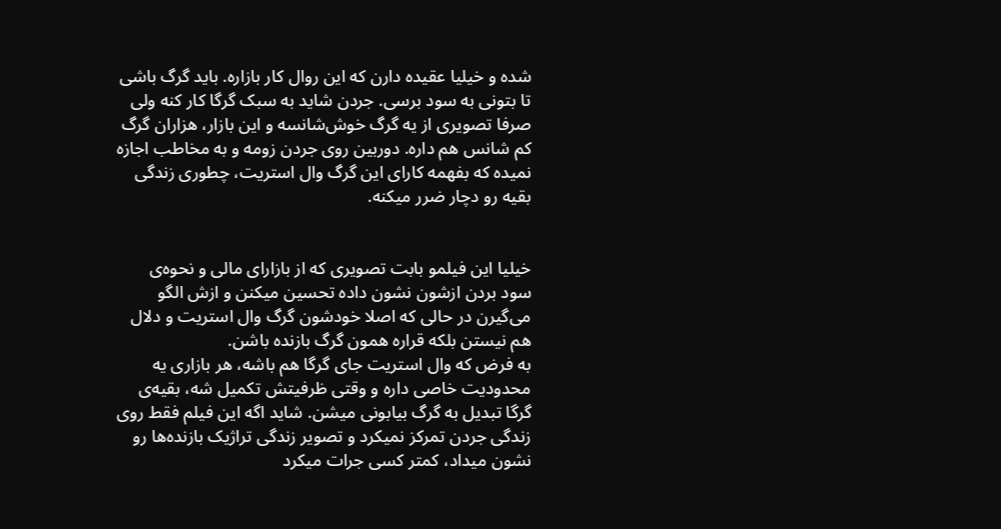شده و خیلیا عقیده دارن که این روال کار بازاره. باید گرگ باشی تا بتونی به سود برسی. جردن شاید به سبک گرگا کار کنه ولی صرفا تصویری از یه گرگ خوش‌شانسه و این بازار، هزاران گرگ کم شانس هم داره. دوربین روی جردن زومه و به مخاطب اجازه نمیده که بفهمه کارای این گرگ وال استریت، چطوری زندگی بقیه رو دچار ضرر میکنه.


خیلیا این فیلمو بابت تصویری که از بازارای مالی و نحوه‌ی سود بردن ازشون نشون داده تحسین میکنن و ازش الگو می‌گیرن در حالی که اصلا خودشون گرگ وال استریت و دلال هم نیستن بلکه قراره همون گرگ بازنده باشن.
به فرض که وال استریت جای گرگا هم باشه، هر بازاری یه محدودیت خاصی داره و وقتی ظرفیتش تکمیل شه، بقیه‌ی گرگا تبدیل به گرگ بیابونی میشن. شاید اگه این فیلم فقط روی زندگی جردن تمرکز نمیکرد و تصویر زندگی تراژیک بازنده‌ها رو نشون میداد، کمتر کسی جرات میکرد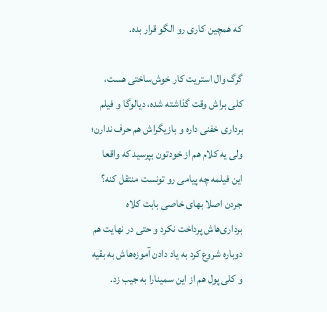که همچین کاری رو الگو قرار بده.

گرگ وال استریت کار خوش‌ساختی هست، کلی براش وقت گذاشته شده، دیالوگا و فیلم برداری خفنی داره و بازیگراش هم حرف ندارن؛ ولی یه کلام هم از خودتون بپرسید که واقعا این فیلمه چه پیامی رو تونست منتقل کنه؟
جردن اصلا بهای خاصی بابت کلاه برداری‌هاش پرداخت نکرد و حتی در نهایت هم دوباره شروع کرد به یاد دادن آموزه‌هاش به بقیه و کلی پول هم از این سمینارا به جیب زد.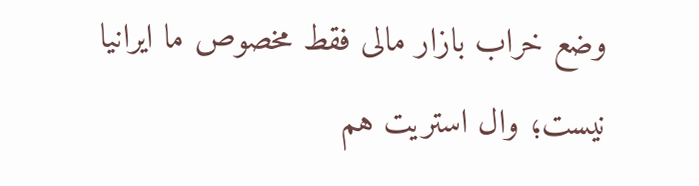وضع خراب بازار مالی فقط مخصوص ما ایرانیا نیست؛ وال استریت هم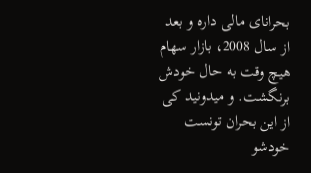بحرانای مالی داره و بعد از سال 2008، بازار سهام هیچ وقت به حال خودش برنگشت. و میدونید کی از این بحران تونست خودشو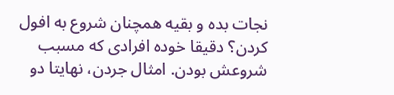نجات بده و بقیه همچنان شروع به افول کردن؟ دقیقا خوده افرادی که مسبب شروعش بودن. امثال جردن، نهایتا دو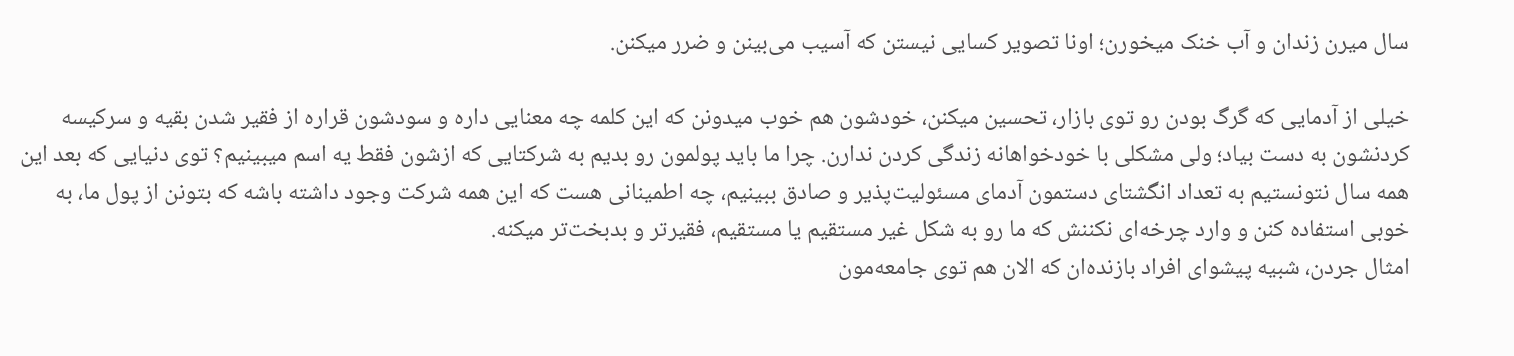سال میرن زندان و آب خنک میخورن؛ اونا تصویر کسایی نیستن که آسیب می‌بینن و ضرر میکنن.

خیلی از آدمایی که گرگ بودن رو توی بازار، تحسین میکنن، خودشون هم خوب میدونن که این کلمه چه معنایی داره و سودشون قراره از فقیر شدن بقیه و سرکیسه کردنشون به دست بیاد؛ ولی مشکلی با خودخواهانه زندگی کردن ندارن. چرا ما باید پولمون رو بدیم به شرکتایی که ازشون فقط یه اسم میبینیم؟ توی دنیایی که بعد این همه سال نتونستیم به تعداد انگشتای دستمون آدمای مسئولیت‌پذیر و صادق ببینیم، چه اطمینانی هست که این همه شرکت وجود داشته باشه که بتونن از پول ما، به خوبی استفاده کنن و وارد چرخه‌ای نکننش که ما رو به شکل غیر مستقیم یا مستقیم، فقیر‌تر و بدبخت‌تر میکنه.
امثال جردن، شبیه پیشوای افراد بازنده‌ان که الان هم توی جامعه‌مون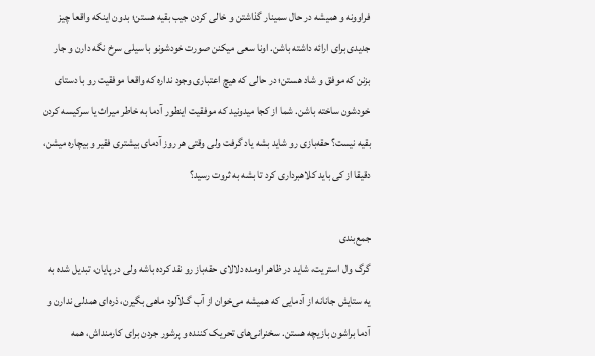فراوونه و همیشه در حال سمینار گذاشتن و خالی کردن جیب بقیه هستن؛ بدون اینکه واقعا چیز جدیدی برای ارائه داشته باشن. اونا سعی میکنن صورت خودشونو با سیلی سرخ نگه دارن و جار بزنن که موفق و شاد هستن؛ در حالی که هیچ اعتباری وجود نداره که واقعا موفقیت رو با دستای خودشون ساخته باشن. شما از کجا میدونید که موفقیت اینطور آدما به خاطر میراث یا سرکیسه کردن بقیه نیست؟ حقه‌بازی رو شاید بشه یاد گرفت ولی وقتی هر روز آدمای بیشتری فقیر و بیچاره میشن، دقیقا از کی باید کلاهبرداری کرد تا بشه به ثروت رسید؟

جمع‌بندی
گرگ وال استریت، شاید در ظاهر اومده دلالای حقه‌باز رو نقد کرده باشه ولی در پایان، تبدیل شده به یه ستایش جانانه از آدمایی که همیشه می‌خوان از آب گ‌لآلود ماهی بگیرن، ذره‌ای همدلی ندارن و آدما براشون بازیچه هستن. سخنرانی‌های تحریک کننده و پرشور جردن برای کارمنداش، همه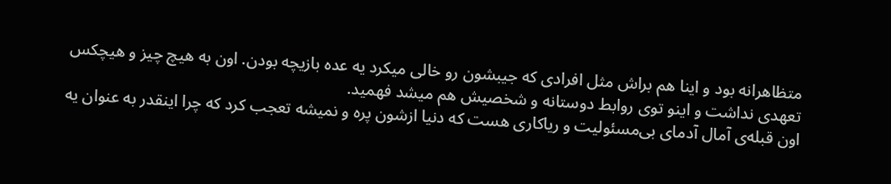متظاهرانه بود و اینا هم براش مثل افرادی که جیبشون رو خالی میکرد یه عده بازیچه بودن. اون به هیچ چیز و هیچکس تعهدی نداشت و اینو توی روابط دوستانه و شخصیش هم میشد فهمید.
اون قبله‌ی آمال آدمای بی‌مسئولیت و ریاکاری هست که دنیا ازشون پره و نمیشه تعجب کرد که چرا اینقدر به عنوان یه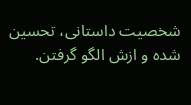شخصیت داستانی، تحسین شده و ازش الگو گرفتن.